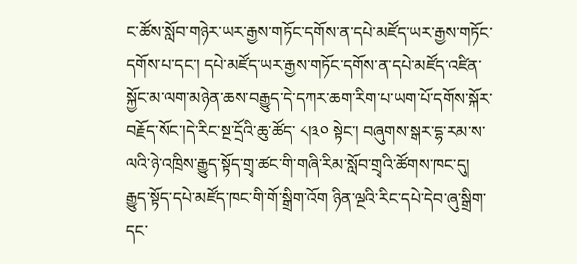ང་ཚོས་སློབ་གཉེར་ཡར་རྒྱས་གཏོང་དགོས་ན་དཔེ་མཛོད་ཡར་རྒྱས་གཏོང་དགོས་པ་དང་། དཔེ་མཛོད་ཡར་རྒྱས་གཏོང་དགོས་ན་དཔེ་མཛོད་འཛིན་སྐྱོང་མ་ལག་མཉེན་ཆས་བརྒྱུད་དེ་དཀར་ཆག་རིག་པ་ཡག་པོ་དགོས་སྐོར་བརྗོད་སོང་།དེ་རིང་སྔ་དྲོའི་ཆུ་ཚོད་ ༨།༣༠ སྟེང་། བཞུགས་སྒར་དྷ་རམ་ས་ལའི་ཉེ་འཁྲིས་རྒྱུད་སྟོད་གྲྭ་ཚང་གི་གཞི་རིམ་སློབ་གྲྭའི་ཚོགས་ཁང་དུ། རྒྱུད་སྟོད་དཔེ་མཛོད་ཁང་གི་གོ་སྒྲིག་འོག ཉིན་ལྔའི་རིང་དཔེ་དེབ་ཞུ་སྒྲིག་དང་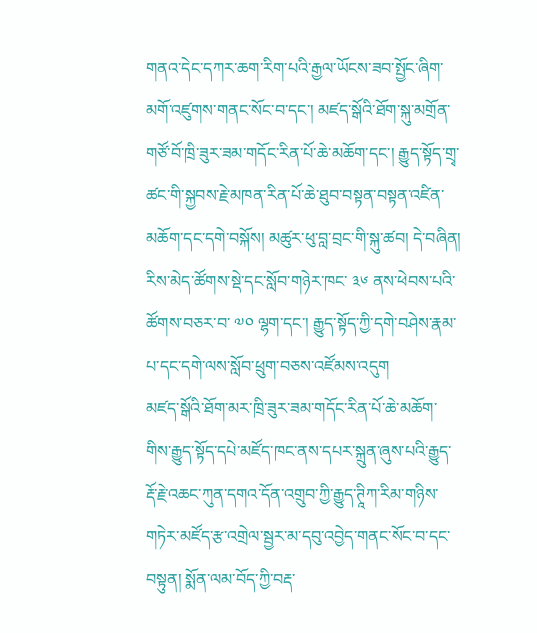གནའ་དེང་དཀར་ཆག་རིག་པའི་རྒྱལ་ཡོངས་ཟབ་སྤྱོང་ཞིག་མགོ་འཛུགས་གནང་སོང་བ་དང་། མཛད་སྒོའི་ཐོག་སྐུ་མགྲོན་གཙོ་བོ་ཁྲི་ཟུར་ཟམ་གདོང་རིན་པོ་ཆེ་མཆོག་དང་། རྒྱུད་སྟོད་གྲྭ་ཚང་གི་སྐྱབས་རྗེ་མཁན་རིན་པོ་ཆེ་ཐུབ་བསྟན་བསྟན་འཛིན་མཆོག་དང་དགེ་བསྐོས། མཚུར་ཕུ་བླ་བྲང་གི་སྐུ་ཚབ། དེ་བཞིན། རིས་མེད་ཚོགས་སྡེ་དང་སློབ་གཉེར་ཁང་ ༣༦ ནས་ཕེབས་པའི་ཚོགས་བཅར་བ་ ༧༠ ལྷག་དང་། རྒྱུད་སྟོད་ཀྱི་དགེ་བཤེས་རྣམ་པ་དང་དགེ་ལས་སློབ་ཕྲུག་བཅས་འཛོམས་འདུག
མཛད་སྒོའི་ཐོག་མར་ཁྲི་ཟུར་ཟམ་གདོང་རིན་པོ་ཆེ་མཆོག་གིས་རྒྱུད་སྟོད་དཔེ་མཛོད་ཁང་ནས་དཔར་སྐྲུན་ཞུས་པའི་རྒྱུད་རྡོ་རྗེ་འཆང་ཀུན་དགའ་དོན་འགྲུབ་ཀྱི་རྒྱུད་ཊཱིཀ་རིམ་གཉིས་གཏེར་མཛོད་རྩ་འགྲེལ་སྦྱར་མ་དབུ་འབྱེད་གནང་སོང་བ་དང་བསྟུན། སྨོན་ལམ་བོད་ཀྱི་བརྡ་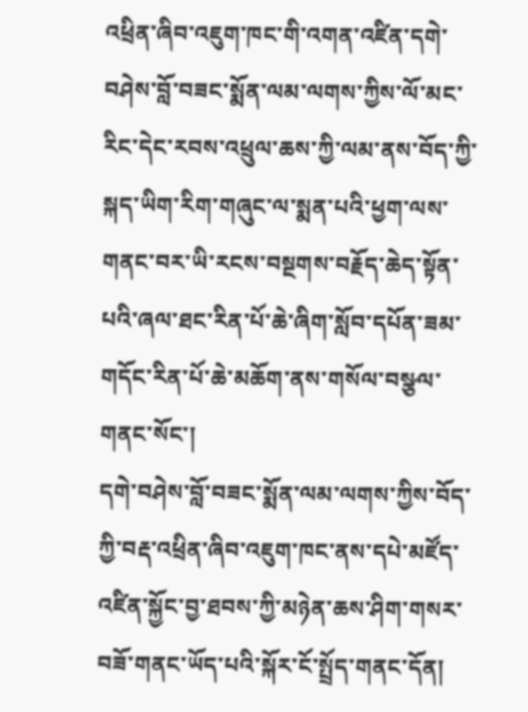འཕྲིན་ཞིབ་འཇུག་ཁང་གི་འགན་འཛིན་དགེ་བཤེས་བློ་བཟང་སྨོན་ལམ་ལགས་ཀྱིས་ལོ་མང་རིང་དེང་རབས་འཕྲུལ་ཆས་ཀྱི་ལམ་ནས་བོད་ཀྱི་སྐད་ཡིག་རིག་གཞུང་ལ་སྨན་པའི་ཕྱག་ལས་གནང་བར་ཡི་རངས་བསྔགས་བརྗོད་ཆེད་སྟོན་པའི་ཞལ་ཐང་རིན་པོ་ཆེ་ཞིག་སློབ་དཔོན་ཟམ་གདོང་རིན་པོ་ཆེ་མཆོག་ནས་གསོལ་བསྩལ་གནང་སོང་།
དགེ་བཤེས་བློ་བཟང་སྨོན་ལམ་ལགས་ཀྱིས་བོད་ཀྱི་བརྡ་འཕྲིན་ཞིབ་འཇུག་ཁང་ནས་དཔེ་མཛོད་འཛིན་སྐྱོང་བྱ་ཐབས་ཀྱི་མཉེན་ཆས་ཤིག་གསར་བཟོ་གནང་ཡོད་པའི་སྐོར་ངོ་སྤྲོད་གནང་དོན།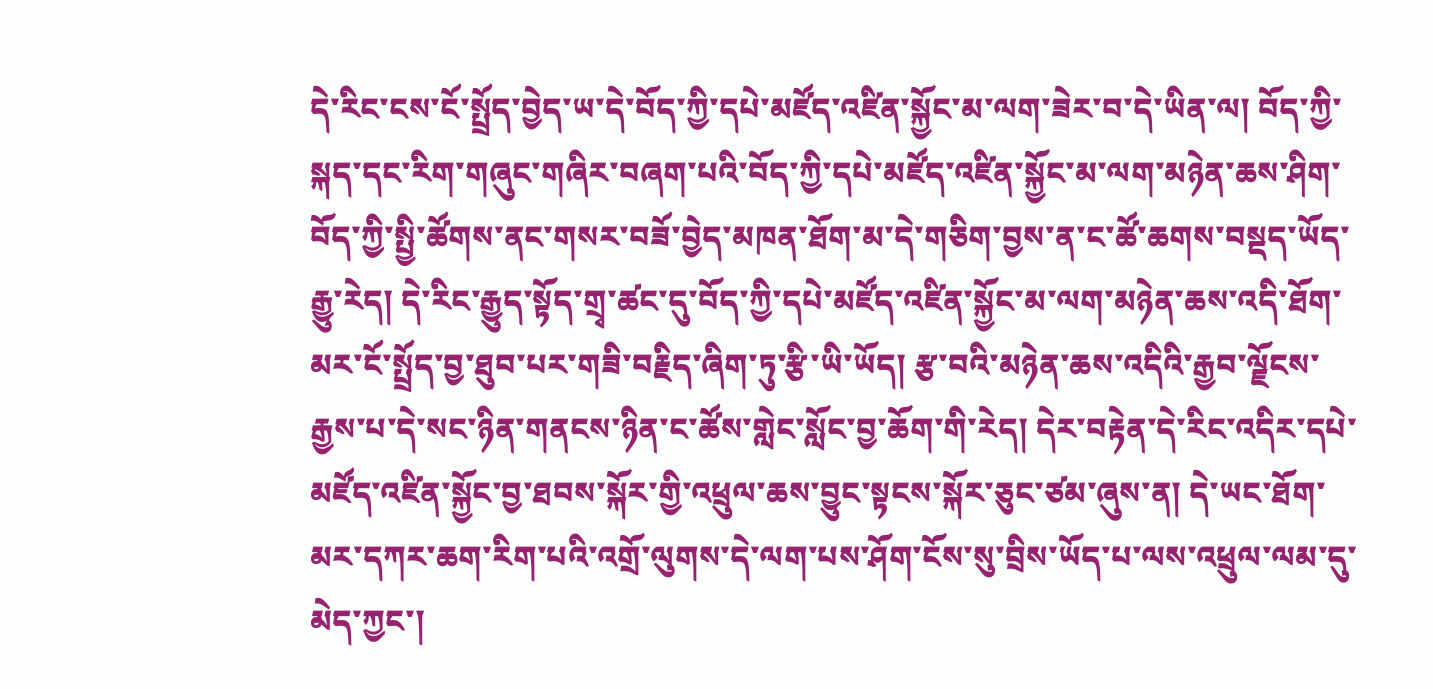དེ་རིང་ངས་ངོ་སྤྲོད་བྱེད་ཡ་དེ་བོད་ཀྱི་དཔེ་མཛོད་འཛིན་སྐྱོང་མ་ལག་ཟེར་བ་དེ་ཡིན་ལ། བོད་ཀྱི་སྐད་དང་རིག་གཞུང་གཞིར་བཞག་པའི་བོད་ཀྱི་དཔེ་མཛོད་འཛིན་སྐྱོང་མ་ལག་མཉེན་ཆས་ཤིག་བོད་ཀྱི་སྤྱི་ཚོགས་ནང་གསར་བཟོ་བྱེད་མཁན་ཐོག་མ་དེ་གཅིག་བྱས་ན་ང་ཚོ་ཆགས་བསྡད་ཡོད་རྒྱུ་རེད། དེ་རིང་རྒྱུད་སྟོད་གྲྭ་ཚང་དུ་བོད་ཀྱི་དཔེ་མཛོད་འཛིན་སྐྱོང་མ་ལག་མཉེན་ཆས་འདི་ཐོག་མར་ངོ་སྤྲོད་བྱ་ཐུབ་པར་གཟི་བརྗིད་ཞིག་ཏུ་རྩི་ཡི་ཡོད། རྩ་བའི་མཉེན་ཆས་འདིའི་རྒྱབ་ལྗོངས་རྒྱས་པ་དེ་སང་ཉིན་གནངས་ཉིན་ང་ཚོས་གླེང་སློང་བྱ་ཆོག་གི་རེད། དེར་བརྟེན་དེ་རིང་འདིར་དཔེ་མཛོད་འཛིན་སྐྱོང་བྱ་ཐབས་སྐོར་གྱི་འཕྲུལ་ཆས་བྱུང་སྟངས་སྐོར་ཅུང་ཙམ་ཞུས་ན། དེ་ཡང་ཐོག་མར་དཀར་ཆག་རིག་པའི་འགྲོ་ལུགས་དེ་ལག་པས་ཤོག་ངོས་སུ་བྲིས་ཡོད་པ་ལས་འཕྲུལ་ལམ་དུ་མེད་ཀྱང་།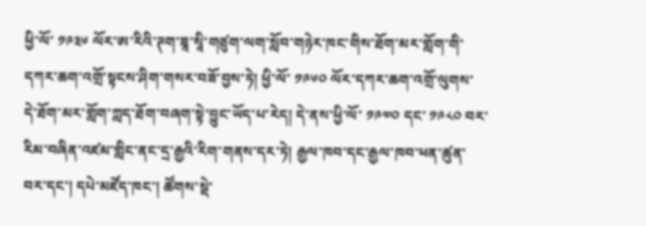ཕྱི་ལོ་ ༡༩༣༦ ལོར་ཨ་རིའི་ཊག་ཟཱ་སཱི་གཙུག་ལག་སློབ་གཉེར་ཁང་གིས་ཐོག་མར་གློག་གི་དཀར་ཆག་འགྲོ་སྟངས་ཤིག་གསར་བཟོ་བྱས་ཏེ། ཕྱི་ལོ་ ༡༩༦༠ ལོར་དཀར་ཆག་འགྲོ་ལུགས་དེ་ཐོག་མར་གློག་ཀླད་ཐོག་བཞག་སྟེ་བྱུང་ཡོད་པ་རེད། དེ་ནས་ཕྱི་ལོ་ ༡༩༧༠ དང་ ༡༩༨༠ བར་རིམ་བཞིན་འཛམ་གླིང་ནང་དྲ་རྒྱའི་རིག་གནས་དར་ཏེ། རྒྱལ་ཁབ་དང་རྒྱལ་ཁབ་ཕན་ཚུན་བར་དང་། དཔེ་མཛོད་ཁང་། ཚོགས་སྡེ་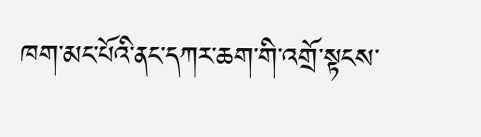ཁག་མང་པོའི་ནང་དཀར་ཆག་གི་འགྲོ་སྟངས་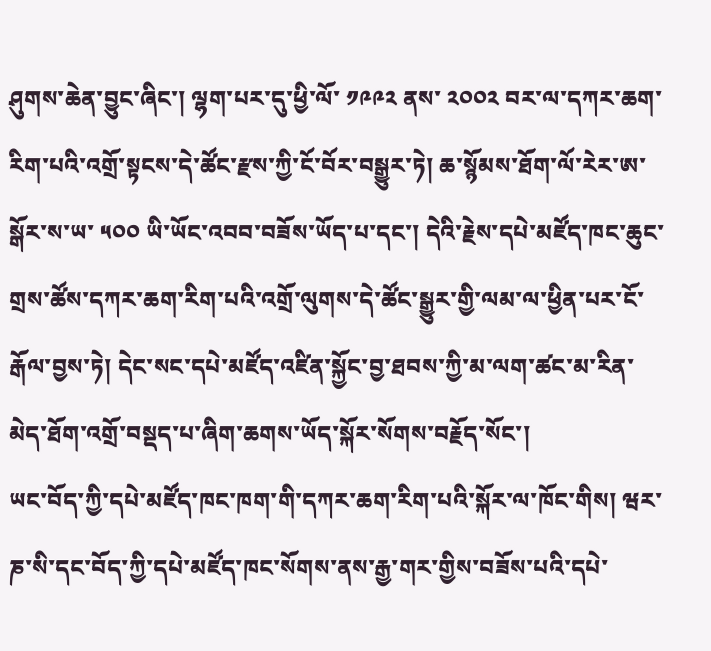ཤུགས་ཆེན་བྱུང་ཞིང་། ལྷག་པར་དུ་ཕྱི་ལོ་ ༡༩༩༢ ནས་ ༢༠༠༢ བར་ལ་དཀར་ཆག་རིག་པའི་འགྲོ་སྟངས་དེ་ཚོང་རྫས་ཀྱི་ངོ་བོར་བསྒྱུར་ཏེ། ཆ་སྙོམས་ཐོག་ལོ་རེར་ཨ་སྒོར་ས་ཡ་ ༥༠༠ ཡི་ཡོང་འབབ་བཟོས་ཡོད་པ་དང་། དེའི་རྗེས་དཔེ་མཛོད་ཁང་ཆུང་གྲས་ཚོས་དཀར་ཆག་རིག་པའི་འགྲོ་ལུགས་དེ་ཚོང་སྒྱུར་གྱི་ལམ་ལ་ཕྱིན་པར་ངོ་རྒོལ་བྱས་ཏེ། དེང་སང་དཔེ་མཛོད་འཛིན་སྐྱོང་བྱ་ཐབས་ཀྱི་མ་ལག་ཚང་མ་རིན་མེད་ཐོག་འགྲོ་བསྡད་པ་ཞིག་ཆགས་ཡོད་སྐོར་སོགས་བརྗོད་སོང་།
ཡང་བོད་ཀྱི་དཔེ་མཛོད་ཁང་ཁག་གི་དཀར་ཆག་རིག་པའི་སྐོར་ལ་ཁོང་གིས། ཝར་ཎ་སི་དང་བོད་ཀྱི་དཔེ་མཛོད་ཁང་སོགས་ནས་རྒྱ་གར་གྱིས་བཟོས་པའི་དཔེ་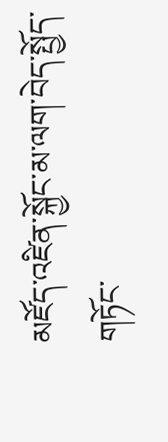མཛོད་འཛིན་སྐྱོང་མ་ལག་བེད་སྤྱོད་གཏོང་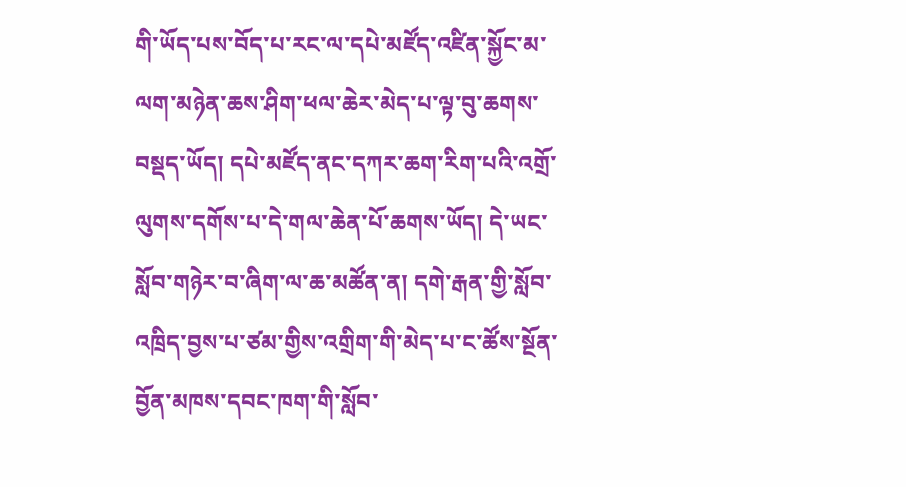གི་ཡོད་པས་བོད་པ་རང་ལ་དཔེ་མཛོད་འཛིན་སྐྱོང་མ་ལག་མཉེན་ཆས་ཤིག་ཕལ་ཆེར་མེད་པ་ལྟ་བུ་ཆགས་བསྡད་ཡོད། དཔེ་མཛོད་ནང་དཀར་ཆག་རིག་པའི་འགྲོ་ལུགས་དགོས་པ་དེ་གལ་ཆེན་པོ་ཆགས་ཡོད། དེ་ཡང་སློབ་གཉེར་བ་ཞིག་ལ་ཆ་མཚོན་ན། དགེ་རྒན་གྱི་སློབ་འཁྲིད་བྱས་པ་ཙམ་གྱིས་འགྲིག་གི་མེད་པ་ང་ཚོས་སྔོན་བྱོན་མཁས་དབང་ཁག་གི་སློབ་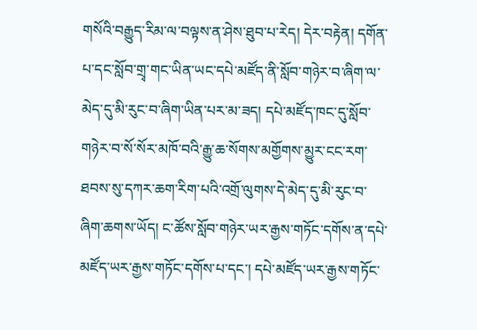གསོའི་བརྒྱུད་རིམ་ལ་བལྟས་ན་ཤེས་ཐུབ་པ་རེད། དེར་བརྟེན། དགོན་པ་དང་སློབ་གྲྭ་གང་ཡིན་ཡང་དཔེ་མཛོད་ནི་སློབ་གཉེར་བ་ཞིག་ལ་མེད་དུ་མི་རུང་བ་ཞིག་ཡིན་པར་མ་ཟད། དཔེ་མཛོད་ཁང་དུ་སློབ་གཉེར་བ་སོ་སོར་མཁོ་བའི་རྒྱུ་ཆ་སོགས་མགྱོགས་མྱུར་ངང་རག་ཐབས་སུ་དཀར་ཆག་རིག་པའི་འགྲོ་ལུགས་དེ་མེད་དུ་མི་རུང་བ་ཞིག་ཆགས་ཡོད། ང་ཚོས་སློབ་གཉེར་ཡར་རྒྱས་གཏོང་དགོས་ན་དཔེ་མཛོད་ཡར་རྒྱས་གཏོང་དགོས་པ་དང་། དཔེ་མཛོད་ཡར་རྒྱས་གཏོང་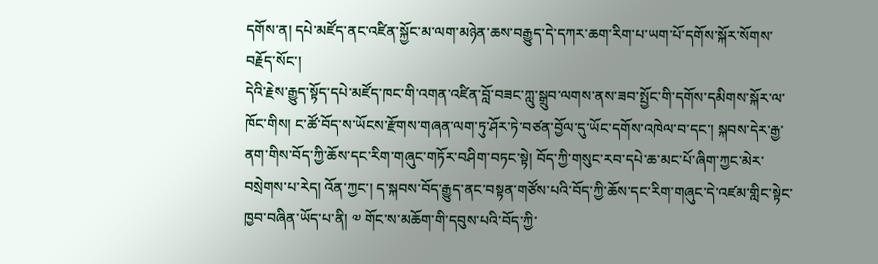དགོས་ན། དཔེ་མཛོད་ནང་འཛིན་སྐྱོང་མ་ལག་མཉེན་ཆས་བརྒྱུད་དེ་དཀར་ཆག་རིག་པ་ཡག་པོ་དགོས་སྐོར་སོགས་བརྗོད་སོང་།
དེའི་རྗེས་རྒྱུད་སྟོད་དཔེ་མཛོད་ཁང་གི་འགན་འཛིན་བློ་བཟང་ཀླུ་སྒྲུབ་ལགས་ནས་ཟབ་སྤྱོང་གི་དགོས་དམིགས་སྐོར་ལ་ཁོང་གིས། ང་ཚོ་བོད་ས་ཡོངས་རྫོགས་གཞན་ལག་ཏུ་ཤོར་ཏེ་བཙན་བྱོལ་དུ་ཡོང་དགོས་འཁེལ་བ་དང་། སྐབས་དེར་རྒྱ་ནག་གིས་བོད་ཀྱི་ཆོས་དང་རིག་གཞུང་གཏོར་བཤིག་བཏང་སྟེ། བོད་ཀྱི་གསུང་རབ་དཔེ་ཆ་མང་པོ་ཞིག་ཀྱང་མེར་བསྲེགས་པ་རེད། འོན་ཀྱང་། ད་སྐབས་བོད་རྒྱུད་ནང་བསྟན་གཙོས་པའི་བོད་ཀྱི་ཆོས་དང་རིག་གཞུང་དེ་འཛམ་གླིང་སྟེང་ཁྱབ་བཞིན་ཡོད་པ་ནི། ༧ གོང་ས་མཆོག་གི་དབུས་པའི་བོད་ཀྱི་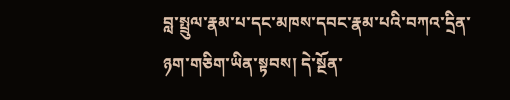བླ་སྤྲུལ་རྣམ་པ་དང་མཁས་དབང་རྣམ་པའི་བཀའ་དྲིན་ཉག་གཅིག་ཡིན་སྟབས། དེ་སྔོན་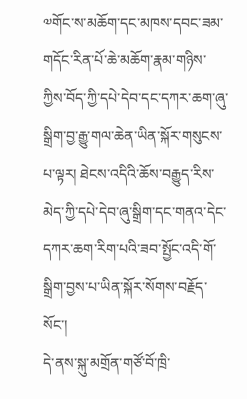༧གོང་ས་མཆོག་དང་མཁས་དབང་ཟམ་གདོང་རིན་པོ་ཆེ་མཆོག་རྣམ་གཉིས་ཀྱིས་བོད་ཀྱི་དཔེ་དེབ་དང་དཀར་ཆག་ཞུ་སྒྲིག་བྱ་རྒྱུ་གལ་ཆེན་ཡིན་སྐོར་གསུངས་པ་ལྟར། ཐེངས་འདིའི་ཆོས་བརྒྱུད་རིས་མེད་ཀྱི་དཔེ་དེབ་ཞུ་སྒྲིག་དང་གནའ་དེང་དཀར་ཆག་རིག་པའི་ཟབ་སྤྱོང་འདི་གོ་སྒྲིག་བྱས་པ་ཡིན་སྐོར་སོགས་བརྗོད་སོང་།
དེ་ནས་སྐུ་མགྲོན་གཙོ་བོ་ཁྲི་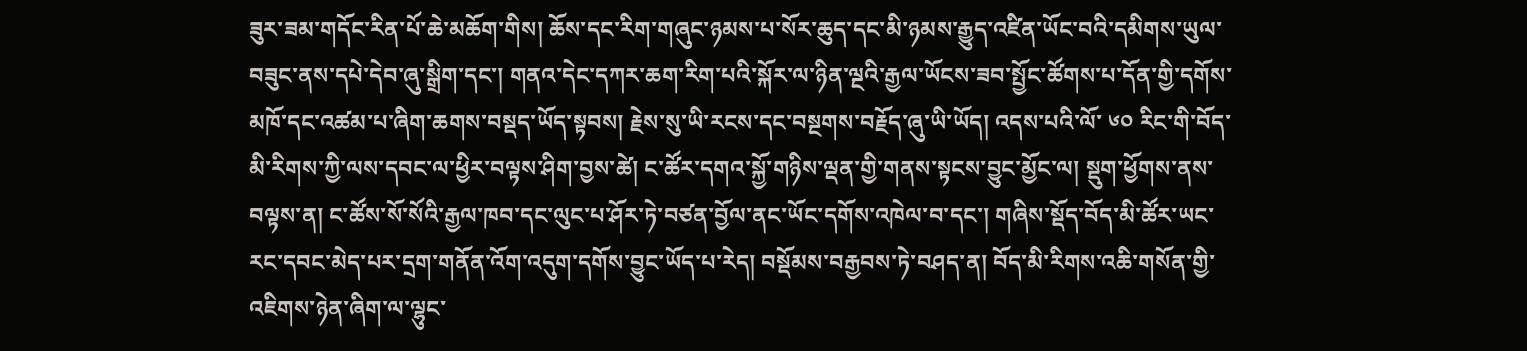ཟུར་ཟམ་གདོང་རིན་པོ་ཆེ་མཆོག་གིས། ཆོས་དང་རིག་གཞུང་ཉམས་པ་སོར་ཆུད་དང་མི་ཉམས་རྒྱུད་འཛིན་ཡོང་བའི་དམིགས་ཡུལ་བཟུང་ནས་དཔེ་དེབ་ཞུ་སྒྲིག་དང་། གནའ་དེང་དཀར་ཆག་རིག་པའི་སྐོར་ལ་ཉིན་ལྔའི་རྒྱལ་ཡོངས་ཟབ་སྤྱོང་ཚོགས་པ་དོན་གྱི་དགོས་མཁོ་དང་འཚམ་པ་ཞིག་ཆགས་བསྡད་ཡོད་སྟབས། རྗེས་སུ་ཡི་རངས་དང་བསྔགས་བརྗོད་ཞུ་ཡི་ཡོད། འདས་པའི་ལོ་ ༦༠ རིང་གི་བོད་མི་རིགས་ཀྱི་ལས་དབང་ལ་ཕྱིར་བལྟས་ཤིག་བྱས་ཚེ། ང་ཚོར་དགའ་སྐྱོ་གཉིས་ལྡན་གྱི་གནས་སྟངས་བྱུང་མྱོང་ལ། སྡུག་ཕྱོགས་ནས་བལྟས་ན། ང་ཚོས་སོ་སོའི་རྒྱལ་ཁབ་དང་ལུང་པ་ཤོར་ཏེ་བཙན་བྱོལ་ནང་ཡོང་དགོས་འཁེལ་བ་དང་། གཞིས་སྡོད་བོད་མི་ཚོར་ཡང་རང་དབང་མེད་པར་དྲག་གནོན་འོག་འདུག་དགོས་བྱུང་ཡོད་པ་རེད། བསྡོམས་བརྒྱབས་ཏེ་བཤད་ན། བོད་མི་རིགས་འཆི་གསོན་གྱི་འཇིགས་ཉེན་ཞིག་ལ་ལྷུང་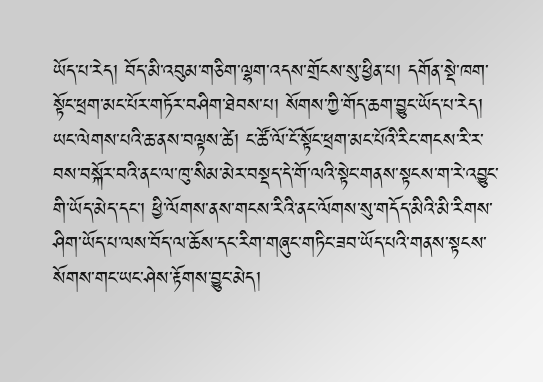ཡོད་པ་རེད། བོད་མི་འབུམ་གཅིག་ལྷག་འདས་གྲོངས་སུ་ཕྱིན་པ། དགོན་སྡེ་ཁག་སྟོང་ཕྲག་མང་པོར་གཏོར་བཤིག་ཐེབས་པ། སོགས་ཀྱི་གོད་ཆག་བྱུང་ཡོད་པ་རེད།
ཡང་ལེགས་པའི་ཆ་ནས་བལྟས་ཚེ། ང་ཚོ་ལོ་ངོ་སྟོང་ཕྲག་མང་པོའི་རིང་གངས་རི་ར་བས་བསྐོར་བའི་ནང་ལ་ཁུ་སིམ་མེར་བསྡད་དེ་གོ་ལའི་སྟེང་གནས་སྟངས་ག་རེ་འབྱུང་གི་ཡོད་མེད་དང་། ཕྱི་ལོགས་ནས་གངས་རིའི་ནང་ལོགས་སུ་གདོད་མིའི་མི་རིགས་ཤིག་ཡོད་པ་ལས་བོད་ལ་ཆོས་དང་རིག་གཞུང་གཏིང་ཟབ་ཡོད་པའི་གནས་སྟངས་སོགས་གང་ཡང་ཤེས་རྟོགས་བྱུང་མེད།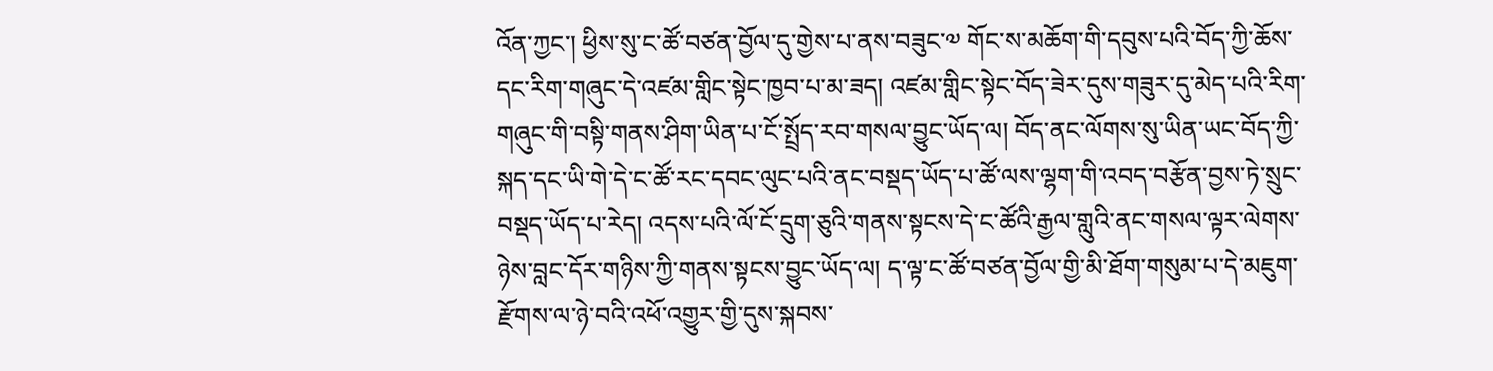འོན་ཀྱང་། ཕྱིས་སུ་ང་ཚོ་བཙན་བྱོལ་དུ་གྱེས་པ་ནས་བཟུང་༧ གོང་ས་མཆོག་གི་དབུས་པའི་བོད་ཀྱི་ཆོས་དང་རིག་གཞུང་དེ་འཛམ་གླིང་སྟེང་ཁྱབ་པ་མ་ཟད། འཛམ་གླིང་སྟེང་བོད་ཟེར་དུས་གཟུར་དུ་མེད་པའི་རིག་གཞུང་གི་བསྟི་གནས་ཤིག་ཡིན་པ་ངོ་སྤྲོད་རབ་གསལ་བྱུང་ཡོད་ལ། བོད་ནང་ལོགས་སུ་ཡིན་ཡང་བོད་ཀྱི་སྐད་དང་ཡི་གེ་དེ་ང་ཚོ་རང་དབང་ལུང་པའི་ནང་བསྡད་ཡོད་པ་ཚོ་ལས་ལྷག་གི་འབད་བརྩོན་བྱས་ཏེ་སྲུང་བསྡད་ཡོད་པ་རེད། འདས་པའི་ལོ་ངོ་དྲུག་ཅུའི་གནས་སྟངས་དེ་ང་ཚོའི་རྒྱལ་གླུའི་ནང་གསལ་ལྟར་ལེགས་ཉེས་བླང་དོར་གཉིས་ཀྱི་གནས་སྟངས་བྱུང་ཡོད་ལ། ད་ལྟ་ང་ཚོ་བཙན་བྱོལ་གྱི་མི་ཐོག་གསུམ་པ་དེ་མཇུག་རྫོགས་ལ་ཉེ་བའི་འཕོ་འགྱུར་གྱི་དུས་སྐབས་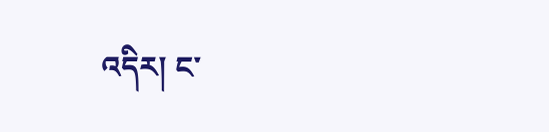འདིར། ང་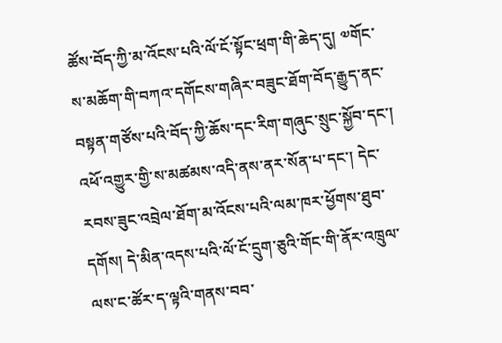ཚོས་བོད་ཀྱི་མ་འོངས་པའི་ལོ་ངོ་སྟོང་ཕྲག་གི་ཆེད་དུ། ༧གོང་ས་མཆོག་གི་བཀའ་དགོངས་གཞིར་བཟུང་ཐོག་བོད་རྒྱུད་ནང་བསྟན་གཙོས་པའི་བོད་ཀྱི་ཆོས་དང་རིག་གཞུང་སྲུང་སྐྱོབ་དང་། འཕོ་འགྱུར་གྱི་ས་མཚམས་འདི་ནས་ནར་སོན་པ་དང་། དེང་རབས་ཟུང་འབྲེལ་ཐོག་མ་འོངས་པའི་ལམ་ཁར་ཕྱོགས་ཐུབ་དགོས། དེ་མིན་འདས་པའི་ལོ་ངོ་དྲུག་ཅུའི་གོང་གི་ནོར་འཁྲུལ་ལས་ང་ཚོར་ད་ལྟའི་གནས་བབ་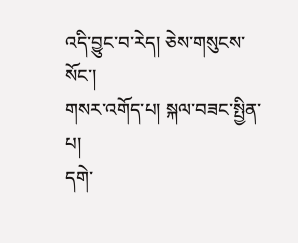འདི་བྱུང་བ་རེད། ཅེས་གསུངས་སོང་།
གསར་འགོད་པ། སྐལ་བཟང་སྤྱིན་པ།
དགེ་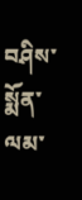བཤིས་སྨོན་ལམ་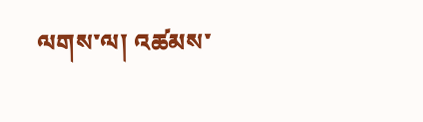ལགས་ལ། འཚམས་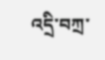འདྲི་བཀྲ་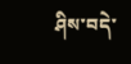ཤིས་བདེ་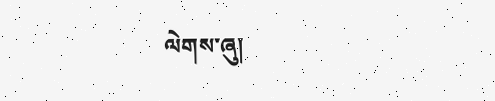ལེགས་ཞུ།